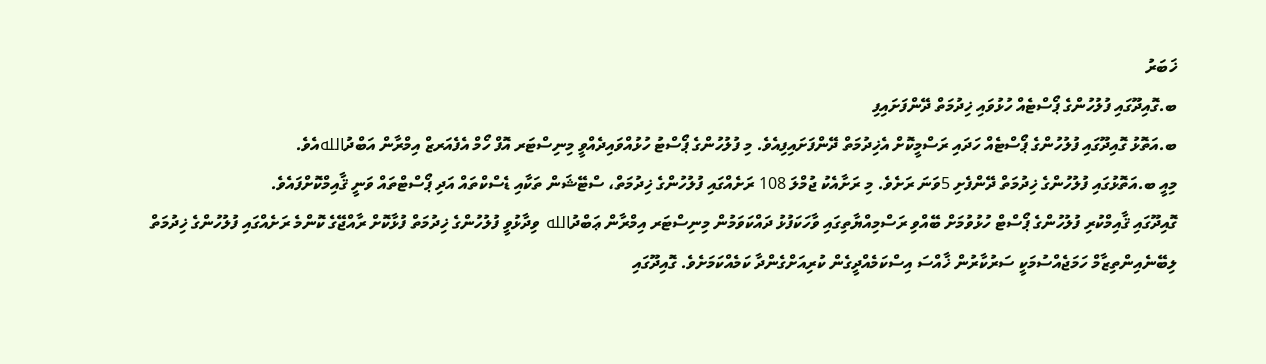ޚަބަރު
ބ.ގޮއިދޫގައި ފުލުހުންގެ ޕޯސްޓެއް ހުޅުވައި ޚިދުމަތް ދޭންފަށައިފި
ބ.އަތޮޅު ގޮއިދޫގައި ފުލުހުންގެ ޕޯސްޓެއް ހަދައި ރަސްމީކޮށް އެޚިދުމަތް ދޭންފަށައިފިއެވެ. މި ފުލުހުންގެ ޕޯސްޓު ހުޅުއްވައިދެއްވީ މިނިސްޓަރ އޮފް ހޯމް އެފެއަރޒް އިމްރާން އަބްދުاللهއެވެ.
މިއީ ބ.އަތޮޅުގައި ފުލުހުންގެ ޚިދުމަތް ދޭންފެށި 5ވަނަ ރަށެވެ. މި ރަށާއެކު ޖުމްލަ 108 ރަށެއްގައި ފުލުހުންގެ ޚިދުމަތް، ސްޓޭޝަން ތަކާއި ޑެސްކްތައް އަދި ޕޯސްޓްތައް ވަނީ ޤާއިމްކޮށްފައެވެ.
ގޮއިދޫގައި ޤާއިމްކުރި ފުލުހުންގެ ޕޯސްޓް ހުޅުވުމަށް ބޭއްވި ރަސްމިއްޔާތިގައި ވާހަކަފުޅު ދައްކަވަމުން މިނިސްޓަރ އިމްރާން ޢަބްދުالله ވިދާޅުވީ ފުލުހުންގެ ޚިދުމަތް ފުޅާކޮށް ރާއްޖޭގެ ކޮންމެ ރަށެއްގައި ފުލުހުންގެ ޚިދުމަތް ލިބޭނެއިންތިޒާމް ހަމަޖެއްސުމަކީ ސަރުކާރުން ޚާއްސަ އިސްކަމެއްދީގެން ކުރިއަށްގެންދާ ކަމެއްކަމަށެވެ. ގޮއިދޫގައި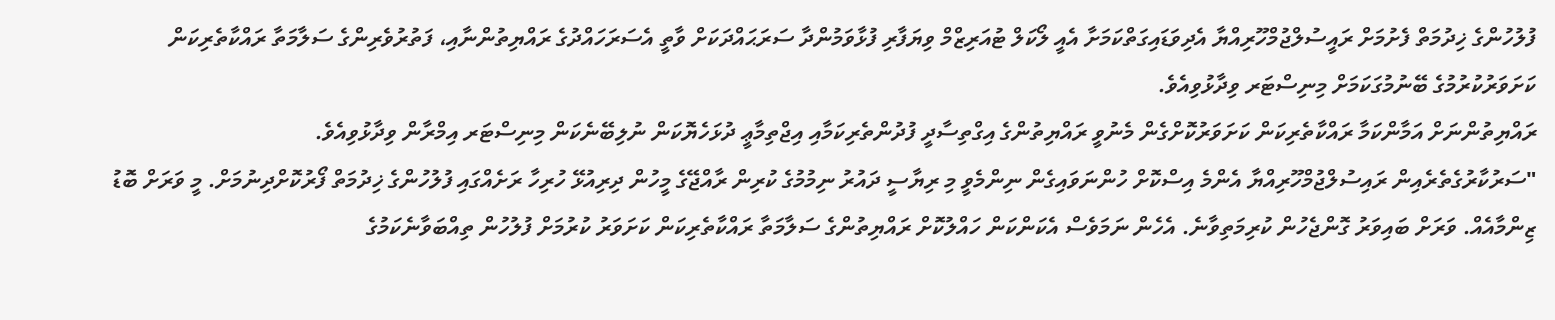ފުލުހުންގެ ޚިދުމަތް ފެށުމަށް ރައީސުލްޖުމްހޫރިއްޔާ އެދިވަޑައިގަތްކަމަށާ އެއީ ލޯކަލް ޓުއަރިޒްމް ވިޔަފާރި ފުޅާވަމުންދާ ސަރަޙައްދަކަށް ވާތީ އެސަރަހައްދުގެ ރައްޔިތުންނާއި، ފަތުރުވެރިންގެ ސަލާމަތާ ރައްކާތެރިކަން ކަށަވަރުކުރުމުގެ ބޭނުމުގަކަމަށް މިނިސްޓަރ ވިދާޅުވިއެވެ.
ރައްޔިތުންނަށް އަމާންކަމާ ރައްކާތެރިކަން ކަށަވަރުކޮށްގެން މެނުވީ ރައްޔިތުންގެ އިގްތިސާދީ ފުދުންތެރިކަމާއި އިޖްތިމާޢީ ދުޅަހެޔޮކަން ނުލިބޭނެކަން މިނިސްޓަރ އިމްރާން ވިދާޅުވިއެވެ.
"ސަރުކާރުގެތެރެއިން ރައިސުލްޖުމްހޫރިއްޔާ އެންމެ އިސްކޮށް ހުންނަވައިގެން ނިންމެވީ މި ރިޔާސީ ދައުރު ނިމުމުގެ ކުރިން ރާއްޖޭގެ މީހުން ދިރިއުޅޭ ހުރިހާ ރަށެއްގައި ފުލުހުންގެ ޚިދުމަތް ފޯރުކޮށްދިނުމަށް. މީ ވަރަށް ބޮޑު ޒިންމާއެއް. ވަރަށް ބައިވަރު ގޮންޖެހުން ކުރިމަތިވާނެ. އެހެން ނަމަވެސް އެކަންކަން ހައްލުކޮށް ރައްޔިތުންގެ ސަލާމަތާ ރައްކާތެރިކަން ކަށަވަރު ކުރުމަށް ފުލުހުން ތިއްބަވާނެކަމުގެ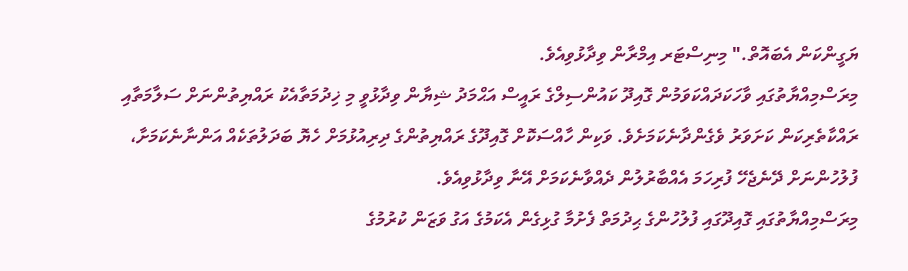ޔަގީންކަން އެބައޮތް." މިނިސްޓަރ އިމްރާން ވިދާޅުވިއެވެ.
މިރަސްމިއްޔާތުގައި ވާހަކަދައްކަވަމުން ގޮއިދޫ ކައުންސިލްގެ ރައީސް އަޙްމަދު ޝިޔާން ވިދާޅުވީ މި ޚިދުމަތާއެކު ރައްޔިތުންނަށް ސަލާމަތާއި ރައްކާތެރިކަން ކަށަވަރު ވެގެންދާނެކަމަށެވެ. ވަކިން ހާއްސަކޮށް ގޮއިދޫގެ ރައްޔިތުންގެ ދިރިއުޅުމަށް ހެޔޮ ބަދަލުތަކެއް އަންނާނެކަމަށާ، ފުލުހުންނަށް ދޭނެޖެހޭ ފުރިހަމަ އެއްބާރުލުން ދެއްވާނެކަމަށް އޭނާ ވިދާޅުވިއެވެ.
މިރަސްމިއްޔާތުގައި ގޮއިދޫގައި ފުލުހުންގެ ޙިދުމަތް ފެށުމާ ގުޅިގެން އެކަމުގެ އަގު ވަޒަން ކުރުމުގެ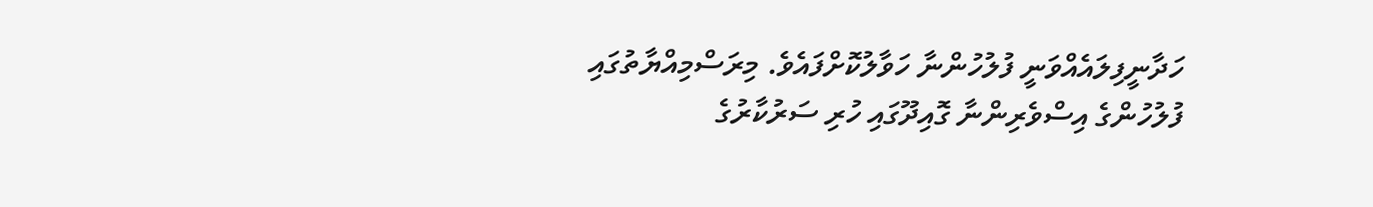ހަދާނީފިލައެއްވަނީ ފުލުހުންނާ ހަވާލުކޮށްފައެވެ. މިރަސްމިއްޔާތުގައި ފުލުހުންގެ އިސްވެރިންނާ ގޮއިދޫގައި ހުރި ސަރުކާރުގެ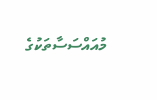މުއައްސަސާތަކުގެ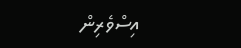އިސްވެރިން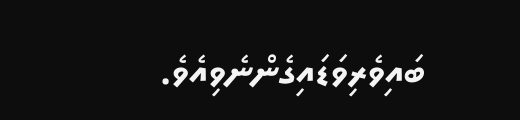ބައިވެރިވަޑައިގެންނެވިއެވެ.